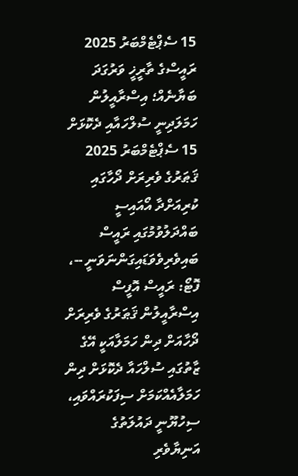15 ސެޕްޓެމްބަރު 2025
ރައީސްގެ ތާރީޚީ ވަރުގަދަ ބަޔާނެއް؛ އިސްރާއީލުން ހަމަލަދިނީ ސުލްހައާއި ދެކޮޅަށް
15 ސެޕްޓެމްބަރު 2025
ޤަޠަރުގެ ވެރިރަށް ދޯހާގައި ކުރިއަށްދާ އޯއައިސީ ބައްދަލުވުމުގައި ރައީސް ބައިވެރިވެވަޑައިގަންނަވަނީ --، ފޮޓޯ: ރައީސް އޮފީސް
އިސްރާއީލުން ޤަޠަރުގެ ވެރިރަށް ދޯހާއަށް ދިން ހަމަލާއަކީ އޭގެ ޒާތުގައި ސުލްހައާ ދެކޮޅަށް ދިން ހަމަލާއެއްކަމަށް ސިފަކުރައްވައި، ސިހުޔޫނީ ދައުލަތުގެ އަނިޔާވެރި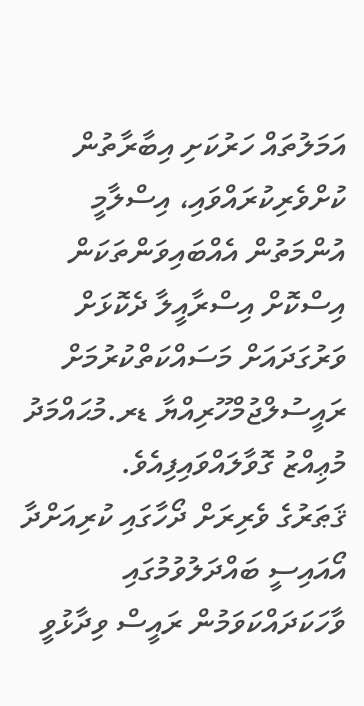އަމަލުތައް ހަރުކަށި އިބާރާތުން ކުށްވެރިކުރައްވައި، އިސްލާމީ އުންމަތުން އެއްބައިވަންތަކަން އިސްކޮށް އިސްރާއީލާ ދެކޮޅަށް ވަރުގަދައަށް މަސައްކަތްކުރުމަށް ރައީސުލްޖުމްހޫރިއްޔާ ޑރ.މުޙައްމަދު މުޢިއްޒު ގޮވާލައްވައިފިއެވެ.
ޤަޠަރުގެ ވެރިރަށް ދޯހާގައި ކުރިއަށްދާ އޯއައިސީ ބައްދަލުވުމުގައި ވާހަކަދައްކަވަމުން ރައީސް ވިދާޅުވީ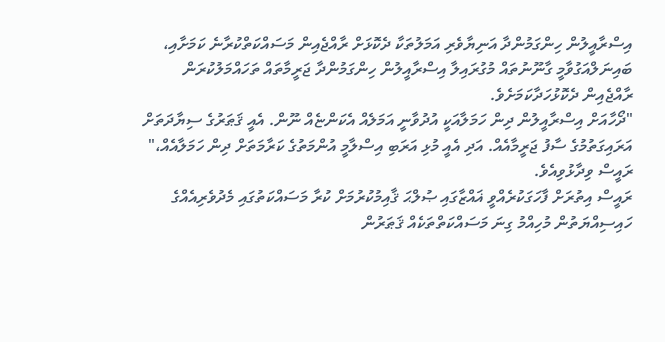އިސްރާއީލުން ހިންގަމުންދާ އަނިޔާވެރި އަމަލުތަކާ ދެކޮޅަށް ރާއްޖެއިން މަސައްކަތްކުރާނެ ކަމަށާއި، ބައިނަލްއަގުވާމީ ގާނޫނުތައް މުގުރައިލާ އިސްރާއީލުން ހިންގަމުންދާ ޖަރީމާތައް ތަހައްމަލުކުރަން ރާއްޖެއިން ދެކޮޅުހަދާކަމަށެވެ.
"ދޯހާއަށް އިސްރާއީލުން ދިން ހަމަލާއަކީ އުދުވާނީ އަމަލެއް އެކަންޏެއް ނޫން. އެއީ ޤަޠަރުގެ ސިޔާދަތަށް އަރައިގަތުމުގެ ސާފު ޖަރީމާއެއް. އަދި އެއީ މުޅި އަރަބި އިސްލާމީ އުންމަތުގެ ކަރާމަތަށް ދިން ހަމަލާއެއް،" ރައީސް ވިދާޅުވިއެވެ.
ރައީސް އިތުރަށް ފާހަގަކުރެއްވީ ޣައްޒާގައި ޞުލްޙަ ޤާއިމުކުރުމަށް ކުރާ މަސައްކަތުގައި މެދުވެރިއެއްގެ ހައިސިއްޔަތުން މުހިއްމު ގިނަ މަސައްކަތްތަކެއް ޤަޠަރުން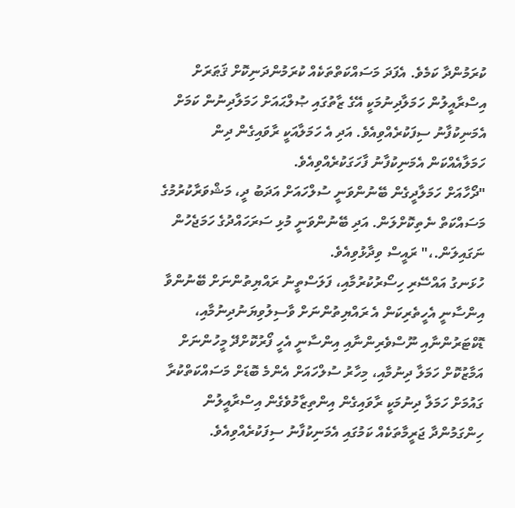ކުރަމުންދާ ކަމެވެ. އެފަދަ މަސައްކަތްތަކެއް ކުރަމުންދަނިކޮށް ޤަޠަރަށް އިސްރާއީލުން ހަމަލާދިނުމަކީ އޭގެ ޒާތުގައި ޞުލްޙައަށް ހަމަލާދިނުން ކަމަށް އެމަނިކުފާނު ސިފަކުރެއްވިއެވެ. އަދި އެ ހަމަލާއަކީ ރާވައިގެން ދިން ހަމަލާއެއްކަން އެމަނިކުފާނު ފާހަގަކުރެއްވިއެވެ.
"ދޯހާއަށް ހަމަލާދީގެން ބޭނުންވަނީ ސުލްހައަށް އަދަބު ދީ، މަޝްވަރާކުރުމުގެ މަސައްކަތް ނެތިކޮށްލަން. އަދި ބޭނުންވަނީ މުޅި ސަރަހައްދުގެ ހަމަޖެހުން ނަގައިލަން.،" ރައީސް ވިދާޅުވިއެވެ.
ހުޅަނގު އައްސޭރި ހިސޯރުކުރުމާއި، ފަލަސްތީނު ރައްޔިތުންނަށް ބޭނުންވާ އިންސާނީ އެހީތެރިކަން އެ ރައްޔިތުންނަށް ވާސިލުވިޔަނުދިނުމާއި، ޑޮކްޓަރުންނާއި ނޫސްވެރިންނާއި އިންސާނީ އެހީ ފޯރުކޮށްދޭ މީހުންނަށް އަމާޒުކޮށް ހަމަލާ ދިނުމާއި، މިހާރު ސުލްހައަށް އެންމެ ބޮޑަށް މަސައްކަތްކުރާ ގައުމަށް ހަމަލާ ދިނުމަކީ ރާވައިގެން އިންތިޒާމުވެގެން އިސްރާއީލުން ހިންގަމުންދާ ޖަރީމާތަކެއް ކަމުގައި އެމަނިކުފާނު ސިފަކުރެއްވިއެވެ.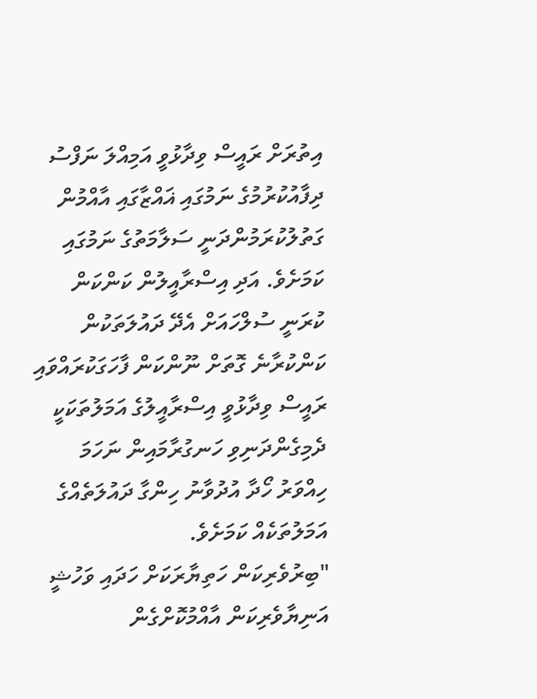އިތުރަށް ރައީސް ވިދާޅުވީ އަމިއްލަ ނަފްސު ދިފާއުކުރުމުގެ ނަމުގައި ޣައްޒާގައި އާއްމުން ގަތުލުކުރަމުންދަނީ ސަލާމަތުގެ ނަމުގައި ކަމަށެވެ. އަދި އިސްރާއީލުން ކަންކަން ކުރަނީ ސުލްހައަށް އެދޭ ދައުލަތަކުން ކަންކުރާނެ ގޮތަށް ނޫންކަން ފާހަގަކުރައްވައި ރައީސް ވިދާޅުވީ އިސްރާއީލުގެ އަމަލުތަކަކީ ދެމިގެންދަނިވި ހަނގުރާމައިން ނަހަމަ ހިއްވަރު ހޯދާ އުދުވާނު ހިންގާ ދައުލަތެއްގެ އަމަލުތަކެއް ކަމަށެވެ.
"ބިރުވެރިކަން ހަތިޔާރަކަށް ހަދައި ވަހުޝީ އަނިޔާވެރިކަން އާއްމުކޮށްގެން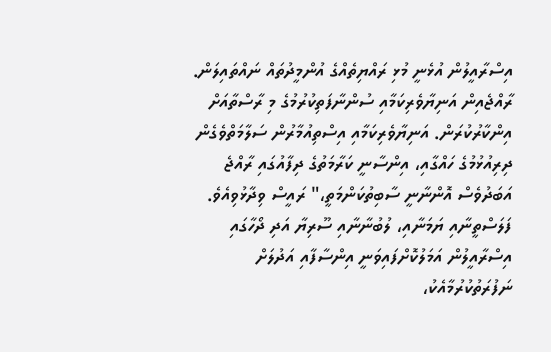އިސްރާއީލުން އުޅެނީ މުޅި ރައްޔިތެއްގެ އުންމީދުތައް ނައްތައިލަން. ރާއްޖެއިން އަނިޔާވެރިކަމާއި ސުންނާފަތިކުރުމުގެ މި ރާސްތާއަށް އިންކާރުކުރަން. އަނިޔާވެރިކަމާއި އިސްތިއުމާރުން ސަލާމަތްވެގެން ދިރިއުޅުމުގެ ހައްގާއި، އިންސާނީ ކަރާމަތުގެ ދިފާއުގައި ރާއްޖެ އަބަދުވެސް އޮންނާނީ ސާބިތުކަންމަތީ،" ރައީސް ވިދާޅުވިއެވެ.
ފަލަސްތީނާއި ޔަމަނާއި، ލުބުނާނާއި ސޫރިޔާ އަދި ދޯހާގައި އިސްރާއީލުން އަމަލުކޮށްފައިވަނީ އިންސާފާއި އަދުލަށް ނަފުރަތުކުރުމާއެކު،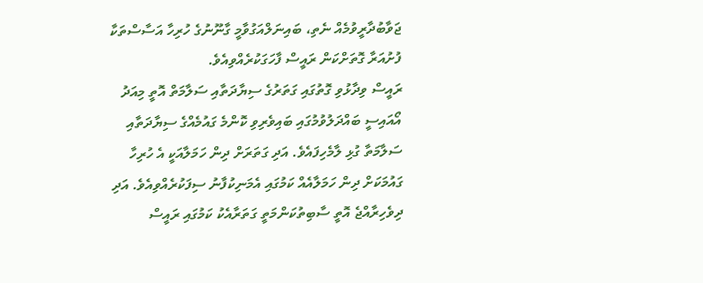ޖަވާބުދާރީވުމެއް ނެތި، ބައިނަލްއަގުވާމީ ގާނޫނުގެ ހުރިހާ އަސާސްތަކާ ފުށުއަރާ ގޮތަށްކަން ރައީސް ފާހަގަކުރެއްވިއެވެ.
ރައީސް ވިދާޅުވި ގޮތުގައި ގަތަރުގެ ސިޔާދަތާއި ސަލާމަތް އޮތީ މިއަދު އޯއައިސީ ބައްދަލުވުމުގައި ބައިވެރިވި ކޮންމެ ގައުމެއްގެ ސިޔާދަތާއި ސަލާމަތާ ގުޅި ލާމެހިފައެވެ. އަދި ގަތަރަށް ދިން ހަމަލާއަކީ އެ ހުރިހާ ގައުމަކަށް ދިން ހަމަލާއެއް ކަމުގައި އެމަނިކުފާނު ސިފަކުރެއްވިއެވެ. އަދި ދިވެހިރާއްޖެ އޮތީ ސާބިތުކަންމަތީ ގަތަރާއެކު ކަމުގައި ރައީސް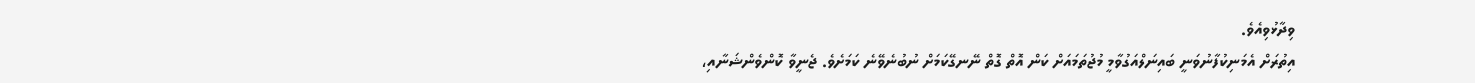ވިދާޅުވިއެވެ.
އިތުރަށް އެމަނިކުފާނުވަނީ ބައިނަލްއަގުވާމީ މުޖުތަމައަށް ކަން އޮތް ގޮތް ނޭނގޭކަމަށް ނުބުނެވޭނެ ކަމަށެވެ. ޖެނީވާ ކޮންވެންޝަނާއި،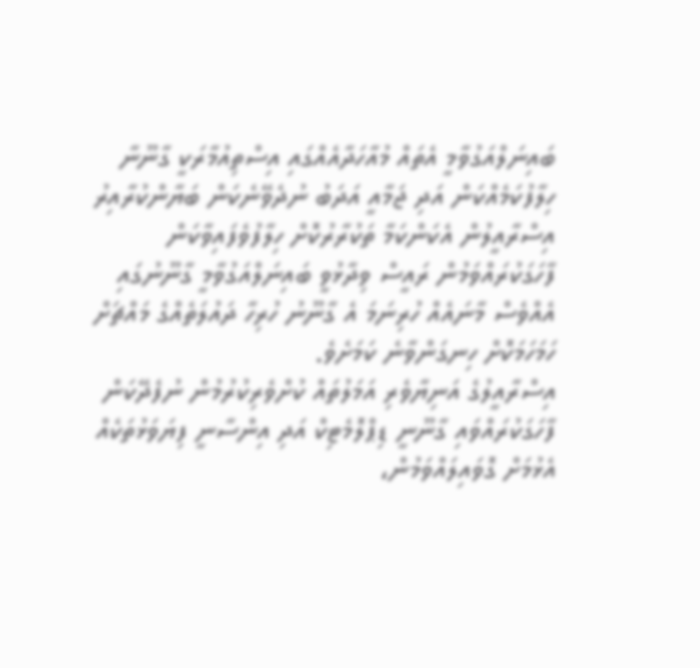ބައިނަލްއަގުވާމީ އެތައް މުއާހަދާއެއްގައި އިސްތިއުމާރަކީ ގާނޫނާ ހިލާފުކަމެއްކަން އަދި ޖަމާއީ އަދަބު ނުދެވޭނެކަން ބަޔާންކުރާއިރު އިސްރާއީލުން އެކަންކަމާ ތަކުރާރުކޮށް ހިލާފުވެފައިވާކަން ފާހަގަކުރައްވަމުން ރައީސް ވިދާޅުވީ ބައިނަލްއަގުވާމީ ގާނޫނުގައި އެއްވެސް މާނައެއް ހުރިނަމަ އެ ގާނޫނު ހުރިހާ ދައުލަތެއްގެ މައްޗަށް ހަމަހަމަކޮށް ހިނގަންވާނެ ކަމަށެވެ.
އިސްރާއީލުގެ އަނިޔާވެރި އަމަލުތައް ކުށްވެރިކުރުމުން ނުފެދޭކަން ފާހަގަކުރައްވައި ގާނޫނީ ޑިޕްލޮމެޓިކް އަދި އިންސާނީ ފިޔަވަޅުތަކެއް އެޅުމަށް ގޮވައިލައްވަމުން،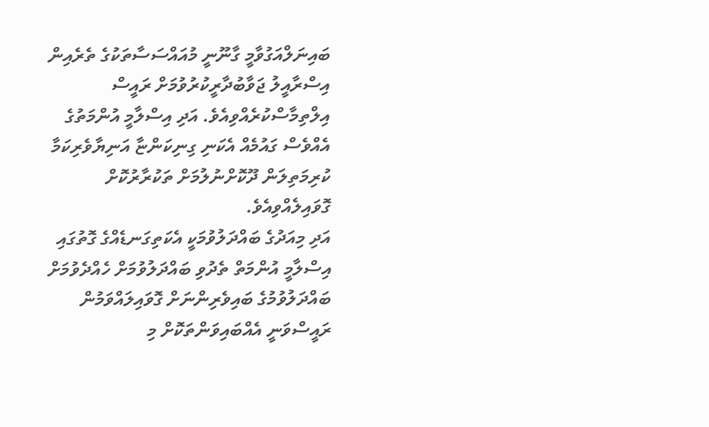ބައިނަލްއަގުވާމީ ގާނޫނީ މުއައްސަސާތަކުގެ ތެރެއިން އިސްރާއީލު ޖަވާބުދާރީކުރުވުމަށް ރައީސް އިލްތިމާސްކުރެއްވިއެވެ. އަދި އިސްލާމީ އުންމަތުގެ އެއްވެސް ގައުމެއް އެކަނި ގިނިކަންޏާ އަނިޔާވެރިކަމާ ކުރިމަތިލަން ދޫކޮށްނުލުމަށް ތަކުރާރުކޮށް ގޮވައިލެއްވިއެވެ.
އަދި މިއަދުގެ ބައްދަލުވުމަކީ އެކަތިގަނޑެއްގެ ގޮތުގައި އިސްލާމީ އުންމަތް ތެދުވި ބައްދަލުވުމަށް ހެއްދެވުމަށް ބައްދަލުވުމުގެ ބައިވެރިންނަށް ގޮވައިލައްވަމުން ރައީސްވަނީ އެއްބައިވަންތަކޮށް މި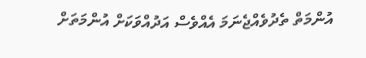އުންމަތް ތެދުވެއްޖެނަމަ އެއްވެސް އަދުއްވަކަށް އުންމަތަށް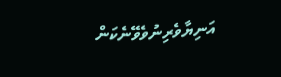އަނިޔާވެރިނުވެވޭނެކަން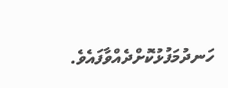ހަނދުމަފުޅުކޮށްދެއްވާފައެވެ.